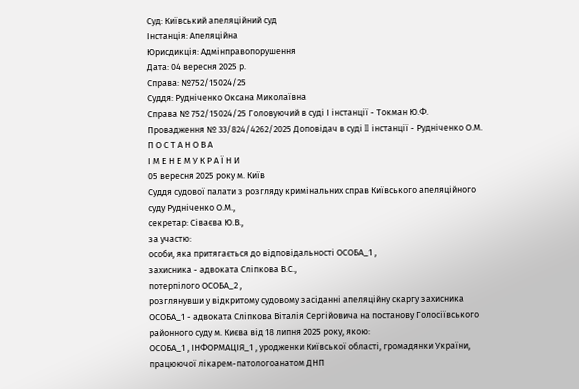Суд: Київський апеляційний суд
Інстанція: Апеляційна
Юрисдикція: Адмінправопорушення
Дата: 04 вересня 2025 р.
Справа: №752/15024/25
Суддя: Рудніченко Оксана Миколаївна
Справа № 752/15024/25 Головуючий в суді І інстанції - Токман Ю.Ф.
Провадження № 33/824/4262/2025 Доповідач в суді II інстанції - Рудніченко О.М.
П О С Т А Н О В А
І М Е Н Е М У К Р А Ї Н И
05 вересня 2025 року м. Київ
Суддя судової палати з розгляду кримінальних справ Київського апеляційного суду Рудніченко О.М.,
секретар: Сіваєва Ю.В.,
за участю:
особи, яка притягається до відповідальності ОСОБА_1 ,
захисника - адвоката Сліпкова В.С.,
потерпілого ОСОБА_2 ,
розглянувши у відкритому судовому засіданні апеляційну скаргу захисника ОСОБА_1 - адвоката Сліпкова Віталія Сергійовича на постанову Голосіївського районного суду м. Києва від 18 липня 2025 року, якою:
ОСОБА_1 , ІНФОРМАЦІЯ_1 , уродженки Київської області, громадянки України, працюючої лікарем-патологоанатом ДНП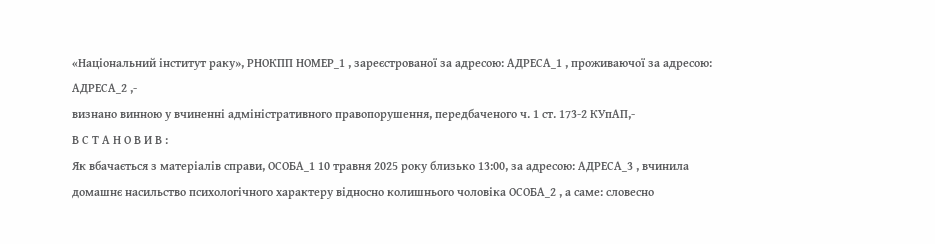«Національний інститут раку», РНОКПП НОМЕР_1 , зареєстрованої за адресою: АДРЕСА_1 , проживаючої за адресою: АДРЕСА_2 ,-
визнано винною у вчиненні адміністративного правопорушення, передбаченого ч. 1 ст. 173-2 КУпАП,-
В С Т А Н О В И В :
Як вбачається з матеріалів справи, ОСОБА_1 10 травня 2025 року близько 13:00, за адресою: АДРЕСА_3 , вчинила домашнє насильство психологічного характеру відносно колишнього чоловіка ОСОБА_2 , а саме: словесно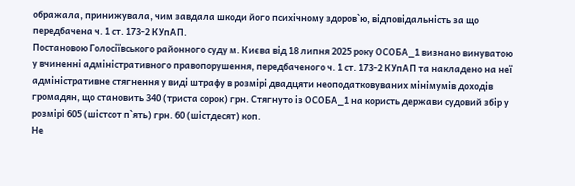ображала, принижувала, чим завдала шкоди його психічному здоров`ю, відповідальність за що передбачена ч. 1 ст. 173-2 КУпАП.
Постановою Голосіївського районного суду м. Києва від 18 липня 2025 року ОСОБА_1 визнано винуватою у вчиненні адміністративного правопорушення, передбаченого ч. 1 ст. 173-2 КУпАП та накладено на неї адміністративне стягнення у виді штрафу в розмірі двадцяти неоподатковуваних мінімумів доходів громадян, що становить 340 (триста сорок) грн. Стягнуто із ОСОБА_1 на користь держави судовий збір у розмірі 605 (шістсот п`ять) грн. 60 (шістдесят) коп.
Не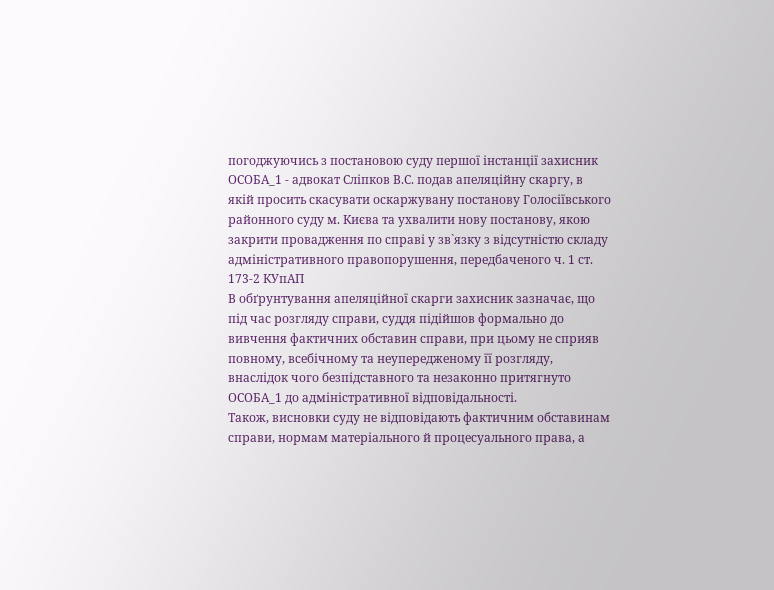погоджуючись з постановою суду першої інстанції захисник ОСОБА_1 - адвокат Сліпков В.С. подав апеляційну скаргу, в якій просить скасувати оскаржувану постанову Голосіївського районного суду м. Києва та ухвалити нову постанову, якою закрити провадження по справі у зв`язку з відсутністю складу адміністративного правопорушення, передбаченого ч. 1 ст. 173-2 КУпАП
В обґрунтування апеляційної скарги захисник зазначає, що під час розгляду справи, суддя підійшов формально до вивчення фактичних обставин справи, при цьому не сприяв повному, всебічному та неупередженому її розгляду, внаслідок чого безпідставного та незаконно притягнуто ОСОБА_1 до адміністративної відповідальності.
Також, висновки суду не відповідають фактичним обставинам справи, нормам матеріального й процесуального права, а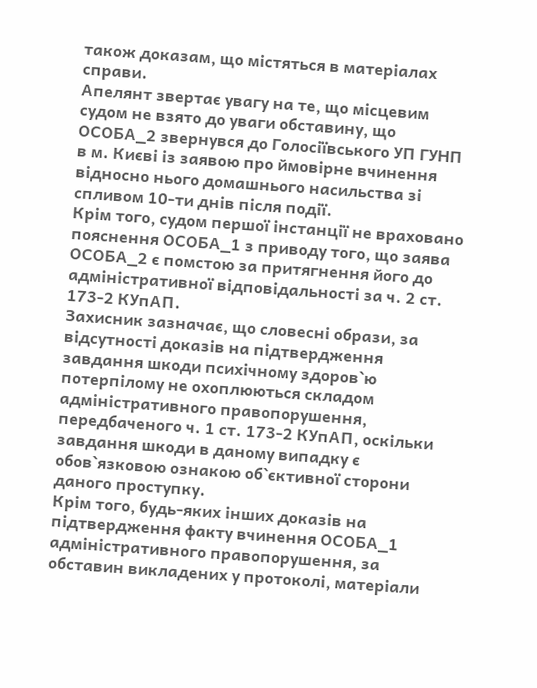також доказам, що містяться в матеріалах справи.
Апелянт звертає увагу на те, що місцевим судом не взято до уваги обставину, що ОСОБА_2 звернувся до Голосіївського УП ГУНП в м. Києві із заявою про ймовірне вчинення відносно нього домашнього насильства зі спливом 10-ти днів після події.
Крім того, судом першої інстанції не враховано пояснення ОСОБА_1 з приводу того, що заява ОСОБА_2 є помстою за притягнення його до адміністративної відповідальності за ч. 2 ст. 173-2 КУпАП.
Захисник зазначає, що словесні образи, за відсутності доказів на підтвердження завдання шкоди психічному здоров`ю потерпілому не охоплюються складом адміністративного правопорушення, передбаченого ч. 1 ст. 173-2 КУпАП, оскільки завдання шкоди в даному випадку є обов`язковою ознакою об`єктивної сторони даного проступку.
Крім того, будь-яких інших доказів на підтвердження факту вчинення ОСОБА_1 адміністративного правопорушення, за обставин викладених у протоколі, матеріали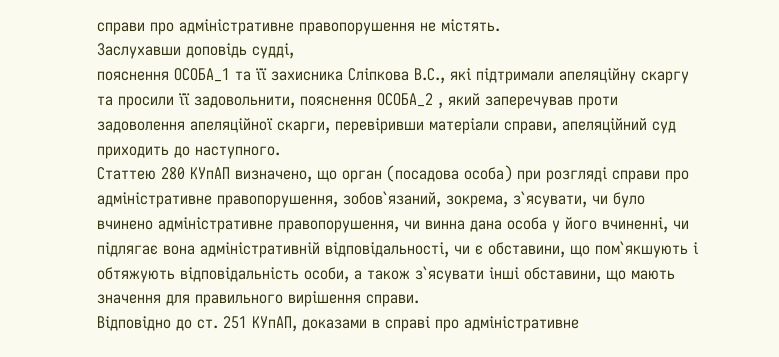справи про адміністративне правопорушення не містять.
Заслухавши доповідь судді,
пояснення ОСОБА_1 та її захисника Сліпкова В.С., які підтримали апеляційну скаргу та просили її задовольнити, пояснення ОСОБА_2 , який заперечував проти задоволення апеляційної скарги, перевіривши матеріали справи, апеляційний суд приходить до наступного.
Статтею 280 КУпАП визначено, що орган (посадова особа) при розгляді справи про адміністративне правопорушення, зобов`язаний, зокрема, з`ясувати, чи було вчинено адміністративне правопорушення, чи винна дана особа у його вчиненні, чи підлягає вона адміністративній відповідальності, чи є обставини, що пом`якшують і обтяжують відповідальність особи, а також з`ясувати інші обставини, що мають значення для правильного вирішення справи.
Відповідно до ст. 251 КУпАП, доказами в справі про адміністративне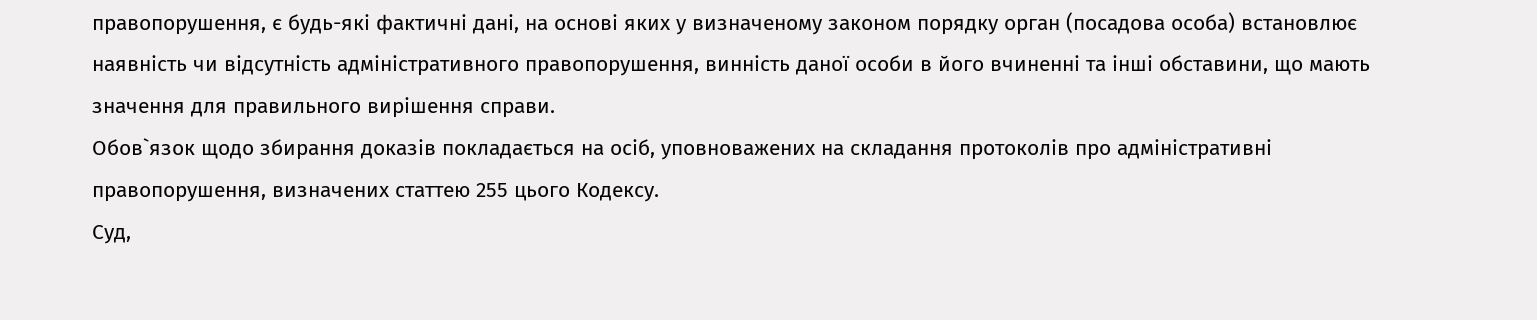правопорушення, є будь-які фактичні дані, на основі яких у визначеному законом порядку орган (посадова особа) встановлює наявність чи відсутність адміністративного правопорушення, винність даної особи в його вчиненні та інші обставини, що мають значення для правильного вирішення справи.
Обов`язок щодо збирання доказів покладається на осіб, уповноважених на складання протоколів про адміністративні правопорушення, визначених статтею 255 цього Кодексу.
Суд,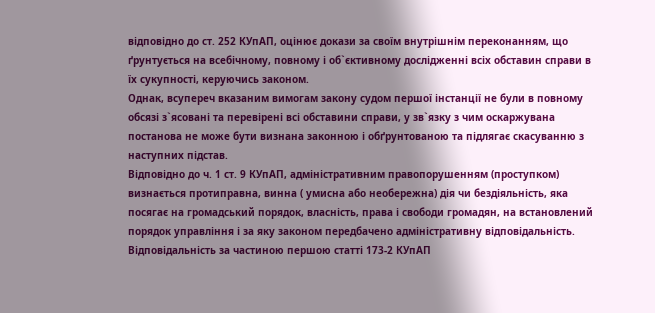відповідно до ст. 252 КУпАП, оцінює докази за своїм внутрішнім переконанням, що ґрунтується на всебічному, повному і об`єктивному дослідженні всіх обставин справи в їх сукупності, керуючись законом.
Однак, всупереч вказаним вимогам закону судом першої інстанції не були в повному обсязі з`ясовані та перевірені всі обставини справи, у зв`язку з чим оскаржувана постанова не може бути визнана законною і обґрунтованою та підлягає скасуванню з наступних підстав.
Відповідно до ч. 1 ст. 9 КУпАП, адміністративним правопорушенням (проступком) визнається протиправна, винна ( умисна або необережна) дія чи бездіяльність, яка посягає на громадський порядок, власність, права і свободи громадян, на встановлений порядок управління і за яку законом передбачено адміністративну відповідальність.
Відповідальність за частиною першою статті 173-2 КУпАП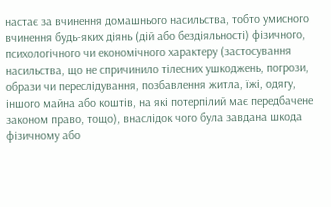настає за вчинення домашнього насильства, тобто умисного вчинення будь-яких діянь (дій або бездіяльності) фізичного, психологічного чи економічного характеру (застосування насильства, що не спричинило тілесних ушкоджень, погрози, образи чи переслідування, позбавлення житла, їжі, одягу, іншого майна або коштів, на які потерпілий має передбачене законом право, тощо), внаслідок чого була завдана шкода фізичному або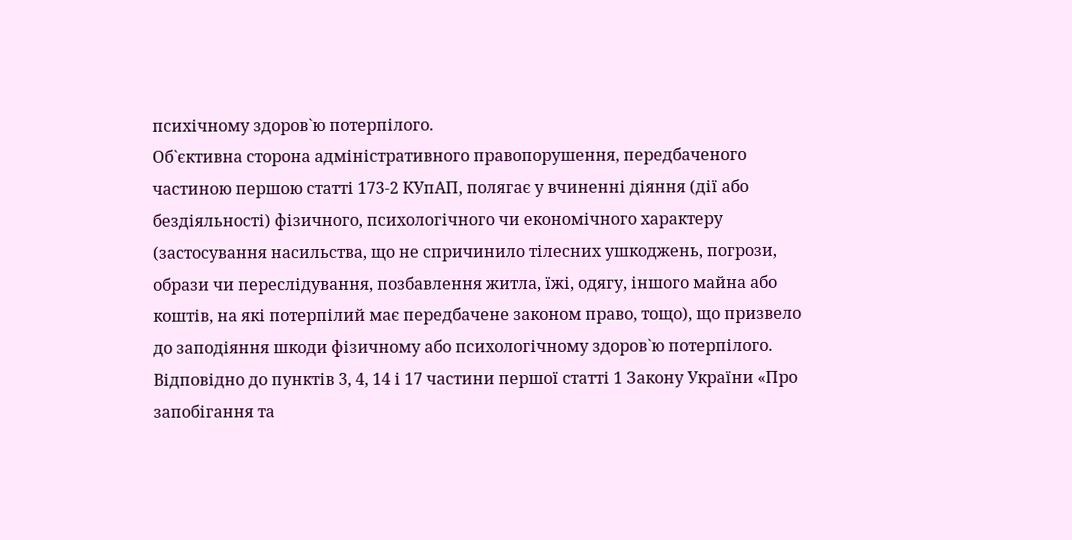психічному здоров`ю потерпілого.
Об`єктивна сторона адміністративного правопорушення, передбаченого частиною першою статті 173-2 КУпАП, полягає у вчиненні діяння (дії або бездіяльності) фізичного, психологічного чи економічного характеру (застосування насильства, що не спричинило тілесних ушкоджень, погрози, образи чи переслідування, позбавлення житла, їжі, одягу, іншого майна або коштів, на які потерпілий має передбачене законом право, тощо), що призвело до заподіяння шкоди фізичному або психологічному здоров`ю потерпілого.
Відповідно до пунктів 3, 4, 14 і 17 частини першої статті 1 Закону України «Про запобігання та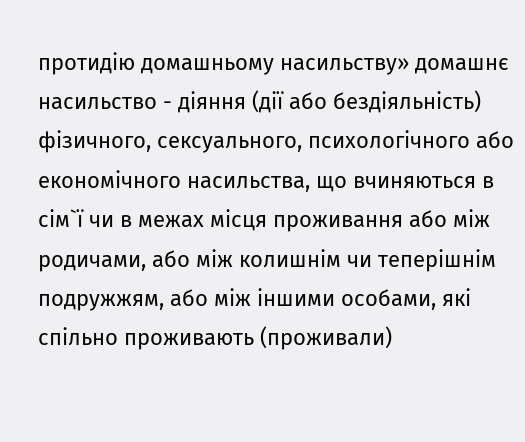протидію домашньому насильству» домашнє насильство - діяння (дії або бездіяльність) фізичного, сексуального, психологічного або економічного насильства, що вчиняються в сім`ї чи в межах місця проживання або між родичами, або між колишнім чи теперішнім подружжям, або між іншими особами, які спільно проживають (проживали)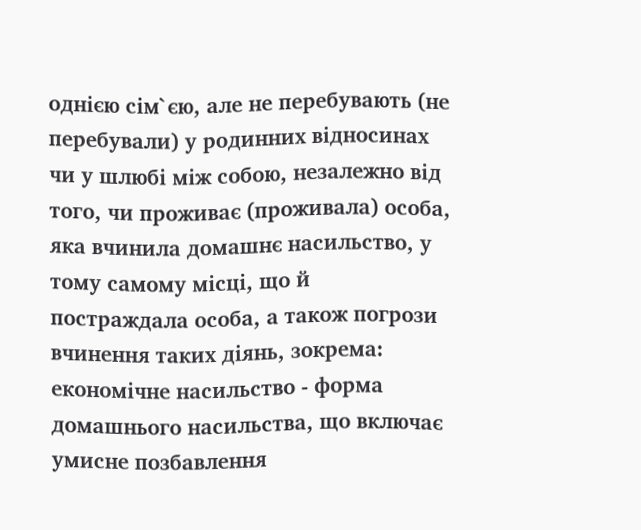однією сім`єю, але не перебувають (не перебували) у родинних відносинах чи у шлюбі між собою, незалежно від того, чи проживає (проживала) особа, яка вчинила домашнє насильство, у тому самому місці, що й постраждала особа, а також погрози вчинення таких діянь, зокрема:
економічне насильство - форма домашнього насильства, що включає умисне позбавлення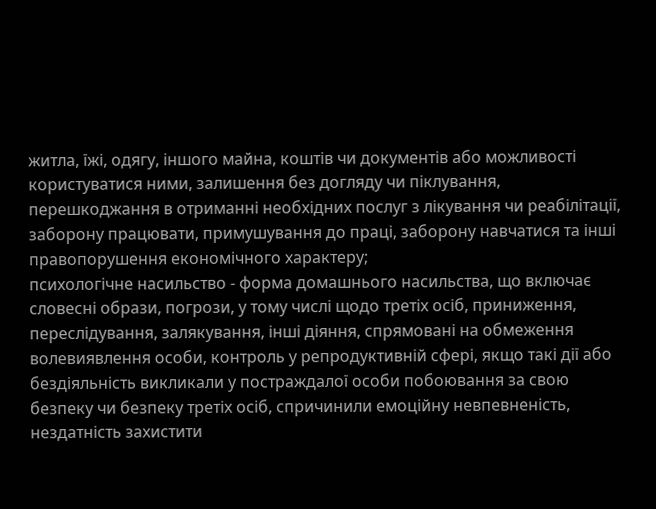житла, їжі, одягу, іншого майна, коштів чи документів або можливості користуватися ними, залишення без догляду чи піклування, перешкоджання в отриманні необхідних послуг з лікування чи реабілітації, заборону працювати, примушування до праці, заборону навчатися та інші правопорушення економічного характеру;
психологічне насильство - форма домашнього насильства, що включає словесні образи, погрози, у тому числі щодо третіх осіб, приниження, переслідування, залякування, інші діяння, спрямовані на обмеження волевиявлення особи, контроль у репродуктивній сфері, якщо такі дії або бездіяльність викликали у постраждалої особи побоювання за свою безпеку чи безпеку третіх осіб, спричинили емоційну невпевненість, нездатність захистити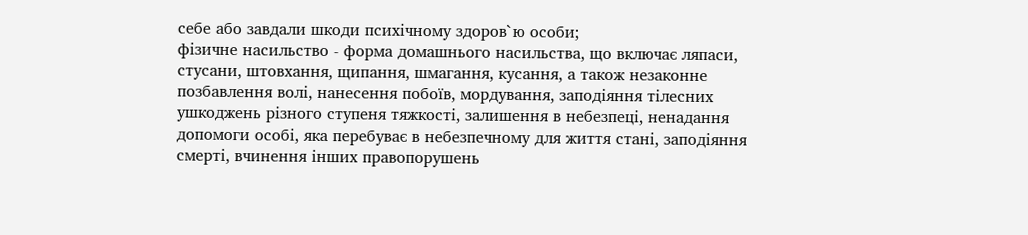себе або завдали шкоди психічному здоров`ю особи;
фізичне насильство - форма домашнього насильства, що включає ляпаси, стусани, штовхання, щипання, шмагання, кусання, а також незаконне позбавлення волі, нанесення побоїв, мордування, заподіяння тілесних ушкоджень різного ступеня тяжкості, залишення в небезпеці, ненадання допомоги особі, яка перебуває в небезпечному для життя стані, заподіяння смерті, вчинення інших правопорушень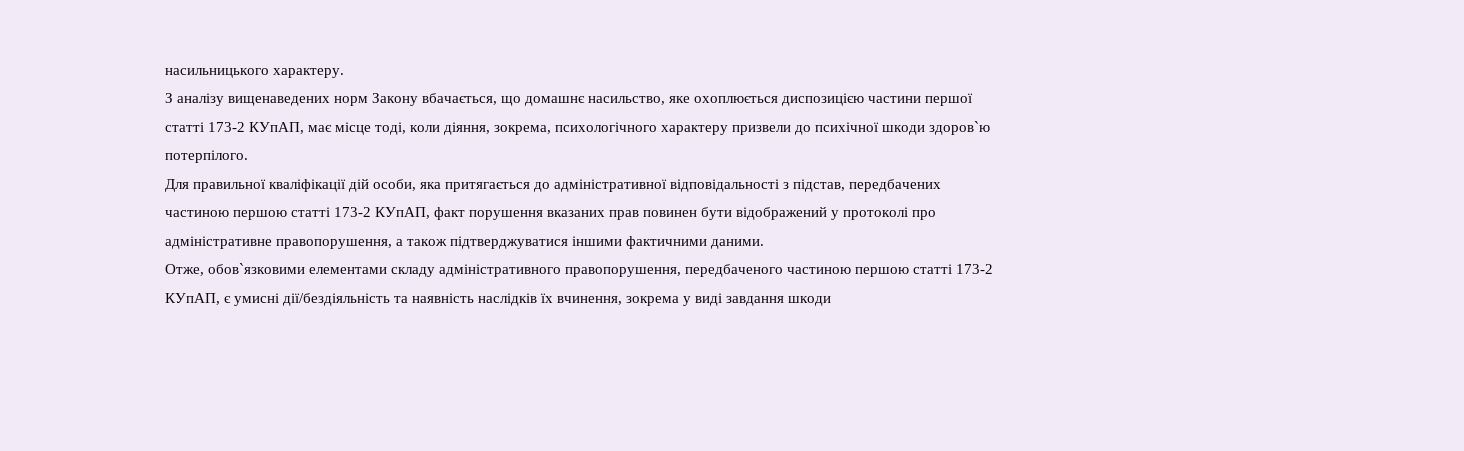насильницького характеру.
З аналізу вищенаведених норм Закону вбачається, що домашнє насильство, яке охоплюється диспозицією частини першої статті 173-2 КУпАП, має місце тоді, коли діяння, зокрема, психологічного характеру призвели до психічної шкоди здоров`ю потерпілого.
Для правильної кваліфікації дій особи, яка притягається до адміністративної відповідальності з підстав, передбачених частиною першою статті 173-2 КУпАП, факт порушення вказаних прав повинен бути відображений у протоколі про адміністративне правопорушення, а також підтверджуватися іншими фактичними даними.
Отже, обов`язковими елементами складу адміністративного правопорушення, передбаченого частиною першою статті 173-2 КУпАП, є умисні дії/бездіяльність та наявність наслідків їх вчинення, зокрема у виді завдання шкоди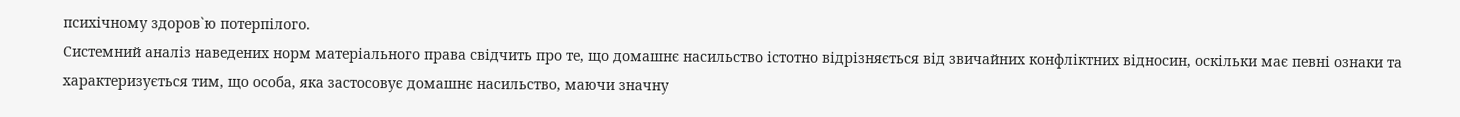психічному здоров`ю потерпілого.
Системний аналіз наведених норм матеріального права свідчить про те, що домашнє насильство істотно відрізняється від звичайних конфліктних відносин, оскільки має певні ознаки та характеризується тим, що особа, яка застосовує домашнє насильство, маючи значну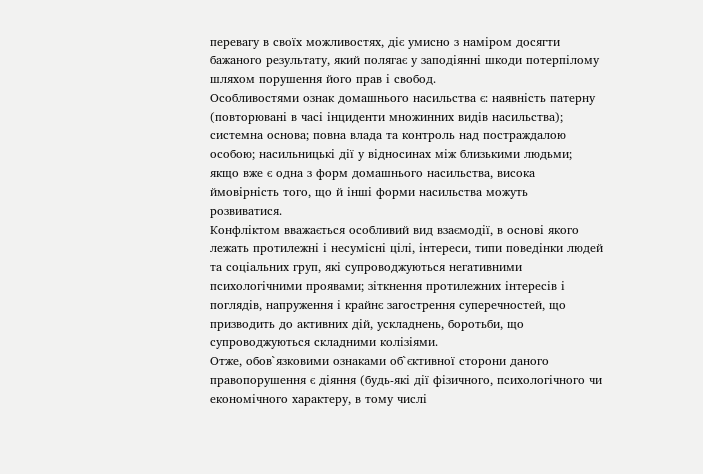перевагу в своїх можливостях, діє умисно з наміром досягти бажаного результату, який полягає у заподіянні шкоди потерпілому шляхом порушення його прав і свобод.
Особливостями ознак домашнього насильства є: наявність патерну (повторювані в часі інциденти множинних видів насильства); системна основа; повна влада та контроль над постраждалою особою; насильницькі дії у відносинах між близькими людьми; якщо вже є одна з форм домашнього насильства, висока ймовірність того, що й інші форми насильства можуть розвиватися.
Конфліктом вважається особливий вид взаємодії, в основі якого лежать протилежні і несумісні цілі, інтереси, типи поведінки людей та соціальних груп, які супроводжуються негативними психологічними проявами; зіткнення протилежних інтересів і поглядів, напруження і крайнє загострення суперечностей, що призводить до активних дій, ускладнень, боротьби, що супроводжуються складними колізіями.
Отже, обов`язковими ознаками об`єктивної сторони даного правопорушення є діяння (будь-які дії фізичного, психологічного чи економічного характеру, в тому числі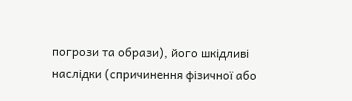погрози та образи), його шкідливі наслідки (спричинення фізичної або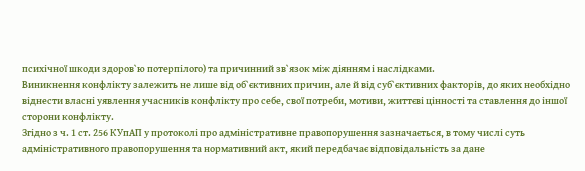психічної шкоди здоров`ю потерпілого) та причинний зв`язок між діянням і наслідками.
Виникнення конфлікту залежить не лише від об`єктивних причин, але й від суб`єктивних факторів, до яких необхідно віднести власні уявлення учасників конфлікту про себе, свої потреби, мотиви, життєві цінності та ставлення до іншої сторони конфлікту.
Згідно з ч. 1 ст. 256 КУпАП у протоколі про адміністративне правопорушення зазначається, в тому числі суть адміністративного правопорушення та нормативний акт, який передбачає відповідальність за дане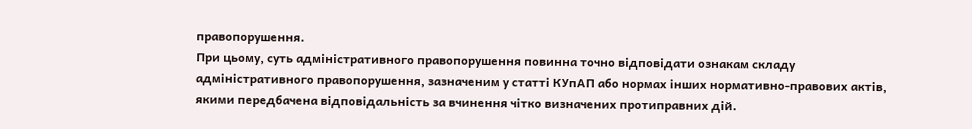правопорушення.
При цьому, суть адміністративного правопорушення повинна точно відповідати ознакам складу адміністративного правопорушення, зазначеним у статті КУпАП або нормах інших нормативно-правових актів, якими передбачена відповідальність за вчинення чітко визначених протиправних дій.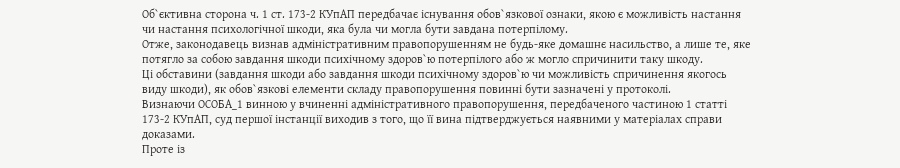Об`єктивна сторона ч. 1 ст. 173-2 КУпАП передбачає існування обов`язкової ознаки, якою є можливість настання чи настання психологічної шкоди, яка була чи могла бути завдана потерпілому.
Отже, законодавець визнав адміністративним правопорушенням не будь-яке домашнє насильство, а лише те, яке потягло за собою завдання шкоди психічному здоров`ю потерпілого або ж могло спричинити таку шкоду.
Ці обставини (завдання шкоди або завдання шкоди психічному здоров`ю чи можливість спричинення якогось виду шкоди), як обов`язкові елементи складу правопорушення повинні бути зазначені у протоколі.
Визнаючи ОСОБА_1 винною у вчиненні адміністративного правопорушення, передбаченого частиною 1 статті 173-2 КУпАП, суд першої інстанції виходив з того, що її вина підтверджується наявними у матеріалах справи доказами.
Проте із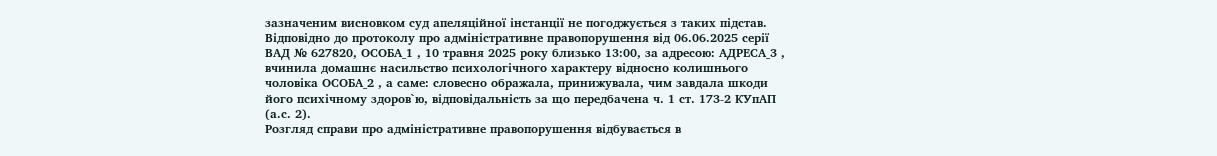зазначеним висновком суд апеляційної інстанції не погоджується з таких підстав.
Відповідно до протоколу про адміністративне правопорушення від 06.06.2025 серії ВАД № 627820, ОСОБА_1 , 10 травня 2025 року близько 13:00, за адресою: АДРЕСА_3 , вчинила домашнє насильство психологічного характеру відносно колишнього чоловіка ОСОБА_2 , а саме: словесно ображала, принижувала, чим завдала шкоди його психічному здоров`ю, відповідальність за що передбачена ч. 1 ст. 173-2 КУпАП (а.с. 2).
Розгляд справи про адміністративне правопорушення відбувається в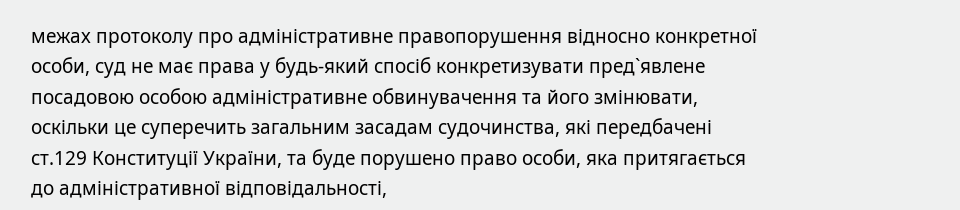межах протоколу про адміністративне правопорушення відносно конкретної особи, суд не має права у будь-який спосіб конкретизувати пред`явлене посадовою особою адміністративне обвинувачення та його змінювати, оскільки це суперечить загальним засадам судочинства, які передбачені ст.129 Конституції України, та буде порушено право особи, яка притягається до адміністративної відповідальності,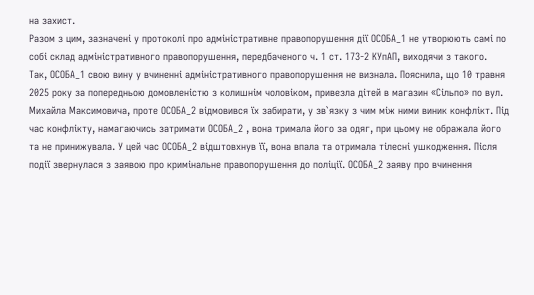на захист.
Разом з цим, зазначені у протоколі про адміністративне правопорушення дії ОСОБА_1 не утворюють самі по собі склад адміністративного правопорушення, передбаченого ч. 1 ст. 173-2 КУпАП, виходячи з такого.
Так, ОСОБА_1 свою вину у вчиненні адміністративного правопорушення не визнала. Пояснила, що 10 травня 2025 року за попередньою домовленістю з колишнім чоловіком, привезла дітей в магазин «Сільпо» по вул. Михайла Максимовича, проте ОСОБА_2 відмовився їх забирати, у зв`язку з чим між ними виник конфлікт. Під час конфлікту, намагаючись затримати ОСОБА_2 , вона тримала його за одяг, при цьому не ображала його та не принижувала. У цей час ОСОБА_2 відштовхнув її, вона впала та отримала тілесні ушкодження. Після події звернулася з заявою про кримінальне правопорушення до поліції. ОСОБА_2 заяву про вчинення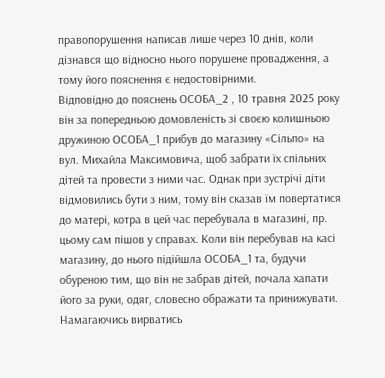правопорушення написав лише через 10 днів, коли дізнався що відносно нього порушене провадження, а тому його пояснення є недостовірними.
Відповідно до пояснень ОСОБА_2 , 10 травня 2025 року він за попередньою домовленість зі своєю колишньою дружиною ОСОБА_1 прибув до магазину «Сільпо» на вул. Михайла Максимовича, щоб забрати їх спільних дітей та провести з ними час. Однак при зустрічі діти відмовились бути з ним, тому він сказав їм повертатися до матері, котра в цей час перебувала в магазині, пр. цьому сам пішов у справах. Коли він перебував на касі магазину, до нього підійшла ОСОБА_1 та, будучи обуреною тим, що він не забрав дітей, почала хапати його за руки, одяг, словесно ображати та принижувати. Намагаючись вирватись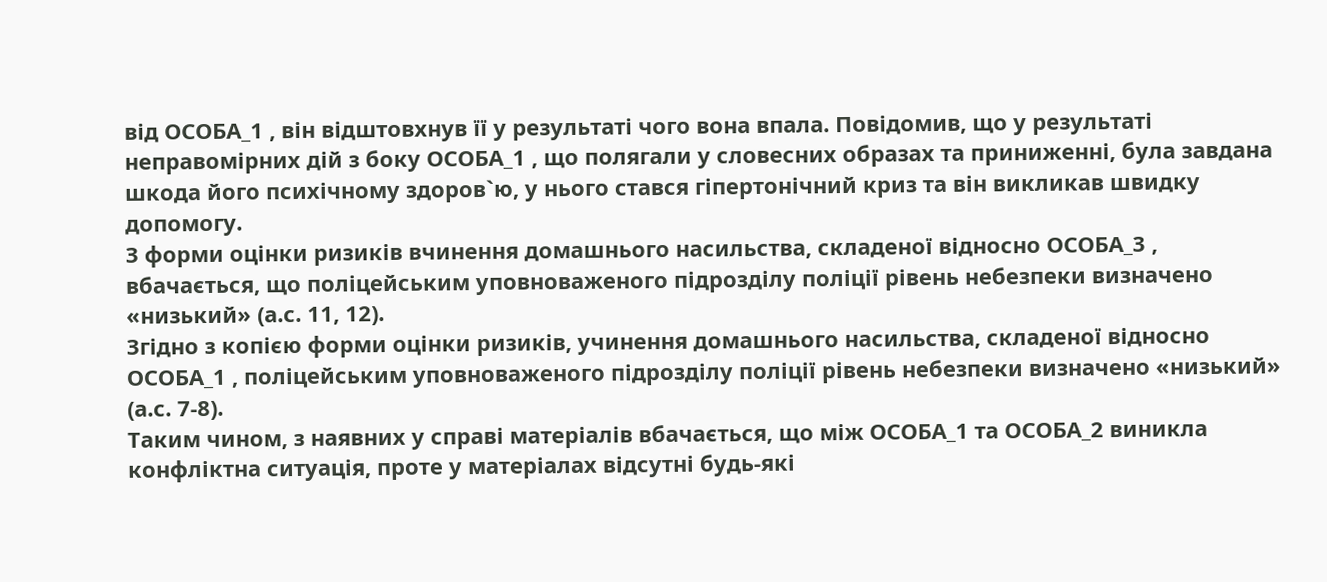від ОСОБА_1 , він відштовхнув її у результаті чого вона впала. Повідомив, що у результаті неправомірних дій з боку ОСОБА_1 , що полягали у словесних образах та приниженні, була завдана шкода його психічному здоров`ю, у нього стався гіпертонічний криз та він викликав швидку допомогу.
З форми оцінки ризиків вчинення домашнього насильства, складеної відносно ОСОБА_3 , вбачається, що поліцейським уповноваженого підрозділу поліції рівень небезпеки визначено «низький» (а.с. 11, 12).
Згідно з копією форми оцінки ризиків, учинення домашнього насильства, складеної відносно ОСОБА_1 , поліцейським уповноваженого підрозділу поліції рівень небезпеки визначено «низький» (а.с. 7-8).
Таким чином, з наявних у справі матеріалів вбачається, що між ОСОБА_1 та ОСОБА_2 виникла конфліктна ситуація, проте у матеріалах відсутні будь-які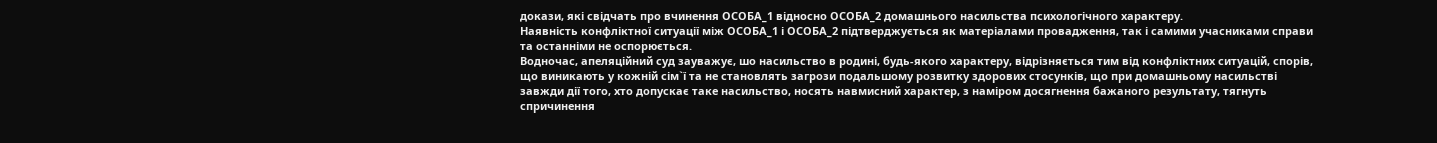докази, які свідчать про вчинення ОСОБА_1 відносно ОСОБА_2 домашнього насильства психологічного характеру.
Наявність конфліктної ситуації між ОСОБА_1 і ОСОБА_2 підтверджується як матеріалами провадження, так і самими учасниками справи та останніми не оспорюється.
Водночас, апеляційний суд зауважує, шо насильство в родині, будь-якого характеру, відрізняється тим від конфліктних ситуацій, спорів, що виникають у кожній сім`ї та не становлять загрози подальшому розвитку здорових стосунків, що при домашньому насильстві завжди дії того, хто допускає таке насильство, носять навмисний характер, з наміром досягнення бажаного результату, тягнуть спричинення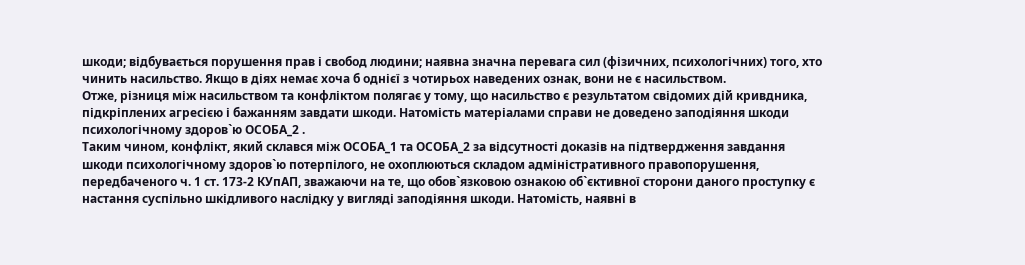шкоди; відбувається порушення прав і свобод людини; наявна значна перевага сил (фізичних, психологічних) того, хто чинить насильство. Якщо в діях немає хоча б однієї з чотирьох наведених ознак, вони не є насильством.
Отже, різниця між насильством та конфліктом полягає у тому, що насильство є результатом свідомих дій кривдника, підкріплених агресією і бажанням завдати шкоди. Натомість матеріалами справи не доведено заподіяння шкоди психологічному здоров`ю ОСОБА_2 .
Таким чином, конфлікт, який склався між ОСОБА_1 та ОСОБА_2 за відсутності доказів на підтвердження завдання шкоди психологічному здоров`ю потерпілого, не охоплюються складом адміністративного правопорушення, передбаченого ч. 1 ст. 173-2 КУпАП, зважаючи на те, що обов`язковою ознакою об`єктивної сторони даного проступку є настання суспільно шкідливого наслідку у вигляді заподіяння шкоди. Натомість, наявні в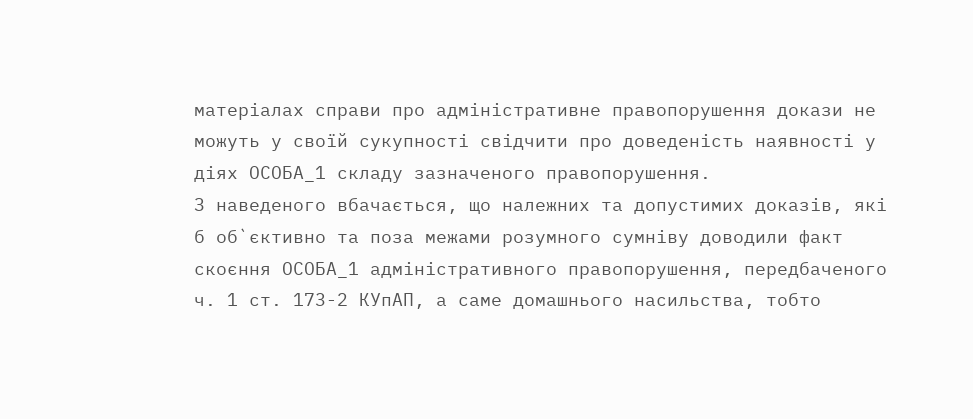матеріалах справи про адміністративне правопорушення докази не можуть у своїй сукупності свідчити про доведеність наявності у діях ОСОБА_1 складу зазначеного правопорушення.
З наведеного вбачається, що належних та допустимих доказів, які б об`єктивно та поза межами розумного сумніву доводили факт скоєння ОСОБА_1 адміністративного правопорушення, передбаченого ч. 1 ст. 173-2 КУпАП, а саме домашнього насильства, тобто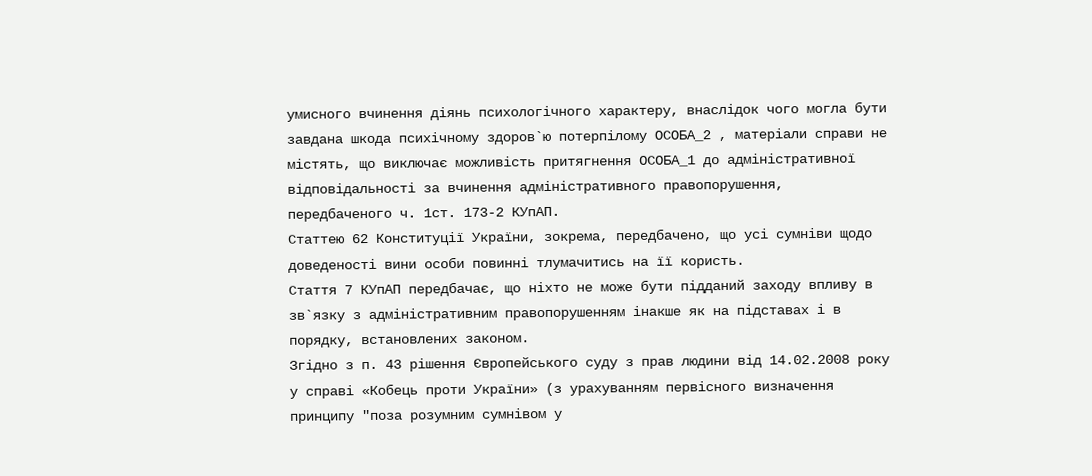умисного вчинення діянь психологічного характеру, внаслідок чого могла бути завдана шкода психічному здоров`ю потерпілому ОСОБА_2 , матеріали справи не містять, що виключає можливість притягнення ОСОБА_1 до адміністративної відповідальності за вчинення адміністративного правопорушення, передбаченого ч. 1ст. 173-2 КУпАП.
Статтею 62 Конституції України, зокрема, передбачено, що усі сумніви щодо доведеності вини особи повинні тлумачитись на її користь.
Стаття 7 КУпАП передбачає, що ніхто не може бути підданий заходу впливу в зв`язку з адміністративним правопорушенням інакше як на підставах і в порядку, встановлених законом.
Згідно з п. 43 рішення Європейського суду з прав людини від 14.02.2008 року у справі «Кобець проти України» (з урахуванням первісного визначення принципу "поза розумним сумнівом у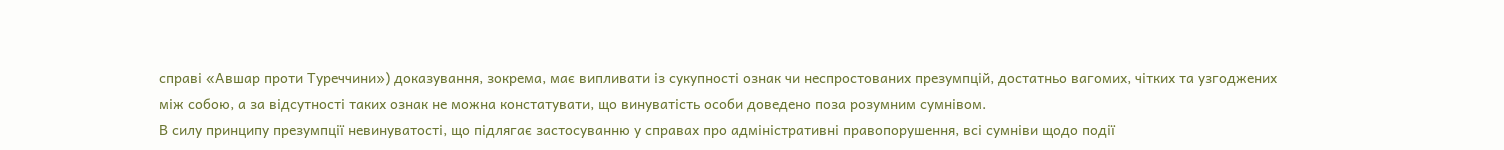справі «Авшар проти Туреччини») доказування, зокрема, має випливати із сукупності ознак чи неспростованих презумпцій, достатньо вагомих, чітких та узгоджених між собою, а за відсутності таких ознак не можна констатувати, що винуватість особи доведено поза розумним сумнівом.
В силу принципу презумпції невинуватості, що підлягає застосуванню у справах про адміністративні правопорушення, всі сумніви щодо події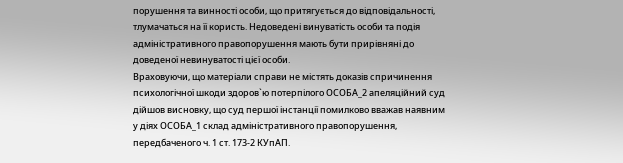порушення та винності особи, що притягується до відповідальності, тлумачаться на її користь. Недоведені винуватість особи та подія адміністративного правопорушення мають бути прирівняні до доведеної невинуватості цієї особи.
Враховуючи, що матеріали справи не містять доказів спричинення психологічної шкоди здоров`ю потерпілого ОСОБА_2 апеляційний суд дійшов висновку, що суд першої інстанції помилково вважав наявним у діях ОСОБА_1 склад адміністративного правопорушення, передбаченого ч. 1 ст. 173-2 КУпАП.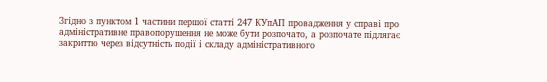Згідно з пунктом 1 частини першої статті 247 КУпАП провадження у справі про адміністративне правопорушення не може бути розпочато, а розпочате підлягає закриттю через відсутність події і складу адміністративного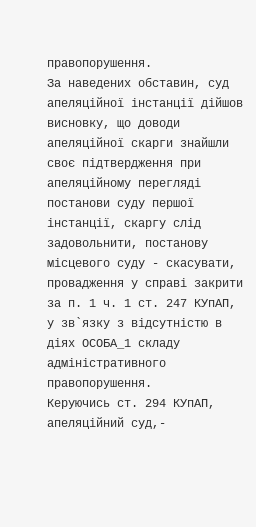правопорушення.
За наведених обставин, суд апеляційної інстанції дійшов висновку, що доводи апеляційної скарги знайшли своє підтвердження при апеляційному перегляді постанови суду першої інстанції, скаргу слід задовольнити, постанову місцевого суду - скасувати, провадження у справі закрити за п. 1 ч. 1 ст. 247 КУпАП, у зв`язку з відсутністю в діях ОСОБА_1 складу адміністративного правопорушення.
Керуючись ст. 294 КУпАП, апеляційний суд,-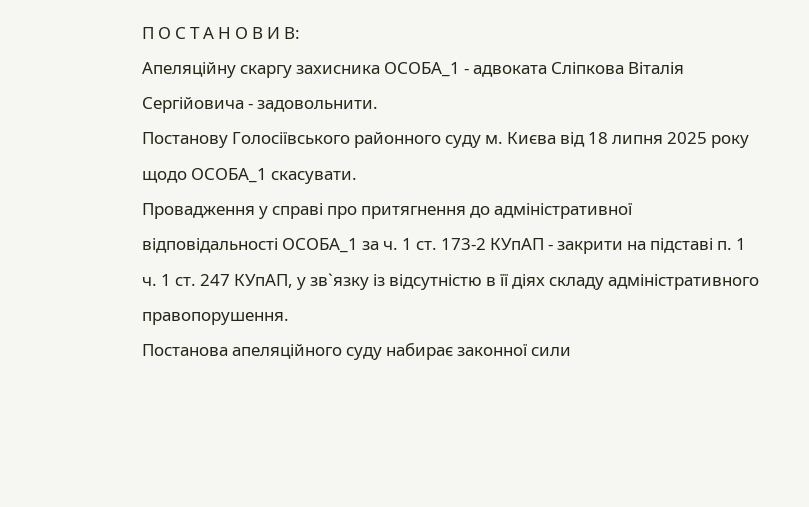П О С Т А Н О В И В:
Апеляційну скаргу захисника ОСОБА_1 - адвоката Сліпкова Віталія Сергійовича - задовольнити.
Постанову Голосіївського районного суду м. Києва від 18 липня 2025 року щодо ОСОБА_1 скасувати.
Провадження у справі про притягнення до адміністративної відповідальності ОСОБА_1 за ч. 1 ст. 173-2 КУпАП - закрити на підставі п. 1 ч. 1 ст. 247 КУпАП, у зв`язку із відсутністю в її діях складу адміністративного правопорушення.
Постанова апеляційного суду набирає законної сили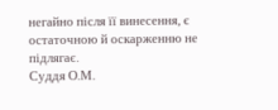негайно після її винесення, є остаточною й оскарженню не підлягає.
Суддя О.М.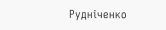Рудніченко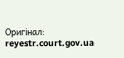Оригінал: reyestr.court.gov.ua